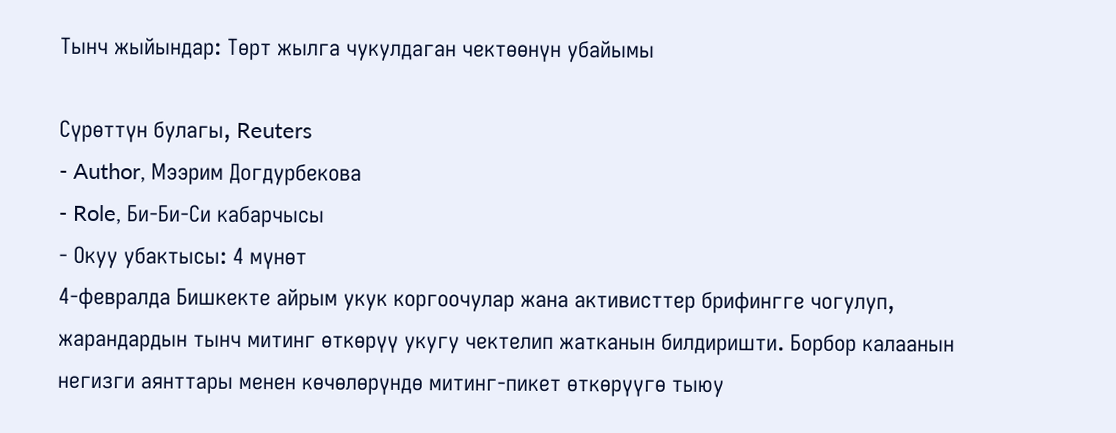Тынч жыйындар: Төрт жылга чукулдаган чектөөнүн убайымы

Сүрөттүн булагы, Reuters
- Author, Мээрим Догдурбекова
- Role, Би-Би-Си кабарчысы
- Окуу убактысы: 4 мүнөт
4-февралда Бишкекте айрым укук коргоочулар жана активисттер брифингге чогулуп, жарандардын тынч митинг өткөрүү укугу чектелип жатканын билдиришти. Борбор калаанын негизги аянттары менен көчөлөрүндө митинг-пикет өткөрүүгө тыюу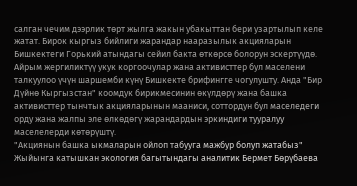салган чечим дээрлик төрт жылга жакын убакыттан бери узартылып келе жатат. Бирок кыргыз бийлиги жарандар нааразылык акцияларын Бишкектеги Горький атындагы сейил бакта өткөрсө болорун эскертүүдө.
Айрым жергиликтүү укук коргоочулар жана активисттер бул маселени талкуулоо үчүн шаршемби күнү Бишкекте брифингге чогулушту. Анда "Бир Дүйнө Кыргызстан" коомдук бирикмесинин өкүлдөрү жана башка активисттер тынчтык акцияларынын мааниси, соттордун бул маселедеги орду жана жалпы эле өлкөдөгү жарандардын эркиндиги тууралуу маселелерди көтөрүштү.
"Акциянын башка ыкмаларын ойлоп табууга мажбур болуп жатабыз"
Жыйынга катышкан экология багытындагы аналитик Бермет Бөрүбаева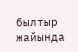былтыр жайында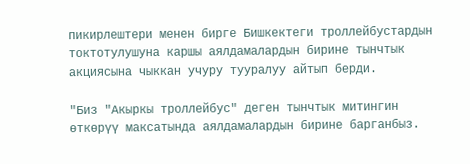пикирлештери менен бирге Бишкектеги троллейбустардын токтотулушуна каршы аялдамалардын бирине тынчтык акциясына чыккан учуру тууралуу айтып берди.

"Биз "Акыркы троллейбус" деген тынчтык митингин өткөрүү максатында аялдамалардын бирине барганбыз.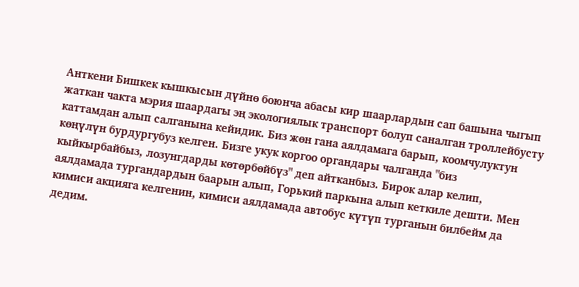Анткени Бишкек кышкысын дүйнө боюнча абасы кир шаарлардын сап башына чыгып жаткан чакта мэрия шаардагы эң экологиялык транспорт болуп саналган троллейбусту каттамдан алып салганына кейидик. Биз жөн гана аялдамага барып, коомчулуктун көңүлүн бурдургубуз келген. Бизге укук коргоо органдары чалганда "биз кыйкырбайбыз, лозунгдарды көтөрбөйбүз" деп айтканбыз. Бирок алар келип, аялдамада тургандардын баарын алып, Горький паркына алып кеткиле дешти. Мен кимиси акцияга келгенин, кимиси аялдамада автобус күтүп турганын билбейм да дедим.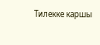Тилекке каршы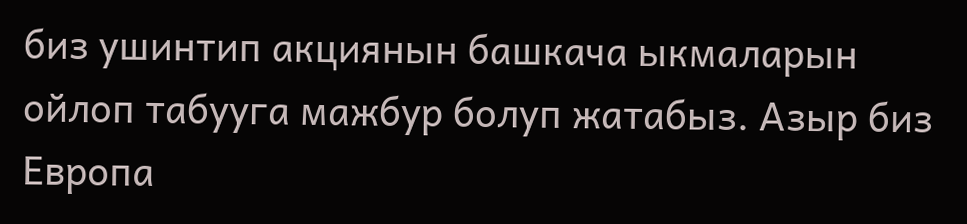биз ушинтип акциянын башкача ыкмаларын ойлоп табууга мажбур болуп жатабыз. Азыр биз Европа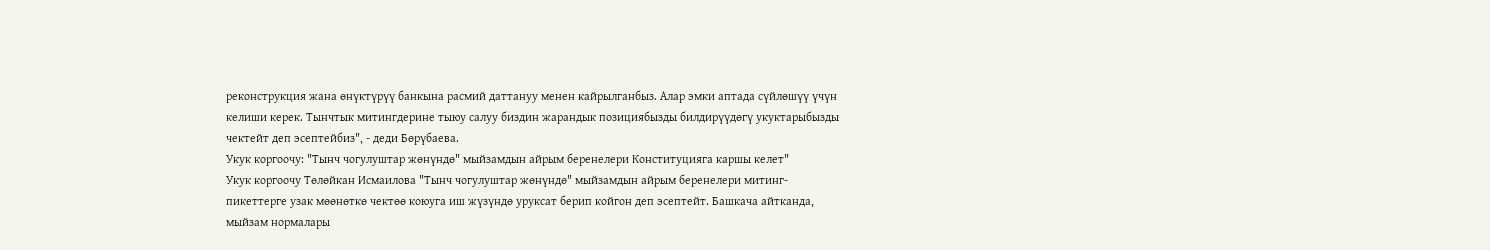реконструкция жана өнүктүрүү банкына расмий даттануу менен кайрылганбыз. Алар эмки аптада сүйлөшүү үчүн келиши керек. Тынчтык митингдерине тыюу салуу биздин жарандык позициябызды билдирүүдөгү укуктарыбызды чектейт деп эсептейбиз", - деди Бөрүбаева.
Укук коргоочу: "Тынч чогулуштар жөнүндө" мыйзамдын айрым беренелери Конституцияга каршы келет"
Укук коргоочу Төлөйкан Исмаилова "Тынч чогулуштар жөнүндө" мыйзамдын айрым беренелери митинг-пикеттерге узак мөөнөткө чектөө коюуга иш жүзүндө уруксат берип койгон деп эсептейт. Башкача айтканда, мыйзам нормалары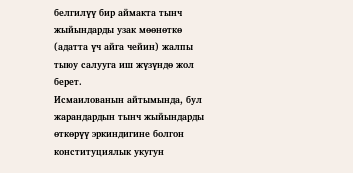белгилүү бир аймакта тынч жыйындарды узак мөөнөткө (адатта үч айга чейин) жалпы тыюу салууга иш жүзүндө жол берет.
Исмаилованын айтымында, бул жарандардын тынч жыйындарды өткөрүү эркиндигине болгон конституциялык укугун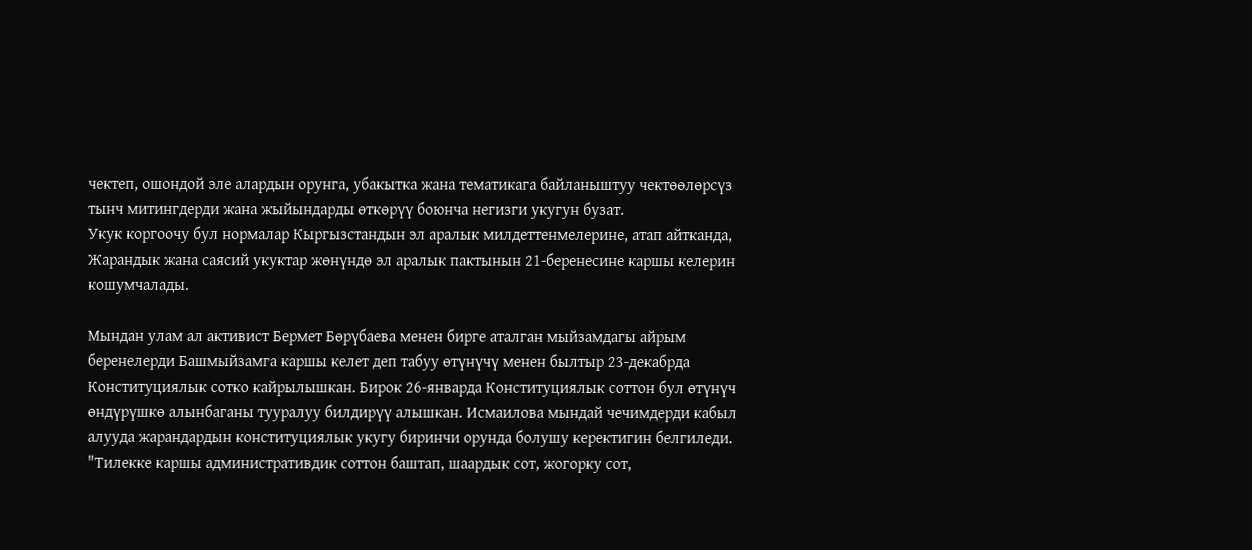чектеп, ошондой эле алардын орунга, убакытка жана тематикага байланыштуу чектөөлөрсүз тынч митингдерди жана жыйындарды өткөрүү боюнча негизги укугун бузат.
Укук коргоочу бул нормалар Кыргызстандын эл аралык милдеттенмелерине, атап айтканда, Жарандык жана саясий укуктар жөнүндө эл аралык пактынын 21-беренесине каршы келерин кошумчалады.

Мындан улам ал активист Бермет Бөрүбаева менен бирге аталган мыйзамдагы айрым беренелерди Башмыйзамга каршы келет деп табуу өтүнүчү менен былтыр 23-декабрда Конституциялык сотко кайрылышкан. Бирок 26-январда Конституциялык соттон бул өтүнүч өндүрүшкө алынбаганы тууралуу билдирүү алышкан. Исмаилова мындай чечимдерди кабыл алууда жарандардын конституциялык укугу биринчи орунда болушу керектигин белгиледи.
"Тилекке каршы административдик соттон баштап, шаардык сот, жогорку сот,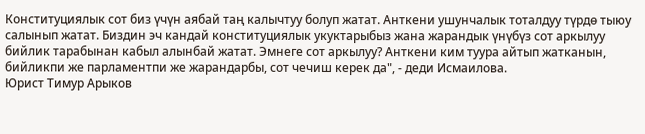Конституциялык сот биз үчүн аябай таң калычтуу болуп жатат. Анткени ушунчалык тоталдуу түрдө тыюу салынып жатат. Биздин эч кандай конституциялык укуктарыбыз жана жарандык үнүбүз сот аркылуу бийлик тарабынан кабыл алынбай жатат. Эмнеге сот аркылуу? Анткени ким туура айтып жатканын, бийликпи же парламентпи же жарандарбы, сот чечиш керек да", - деди Исмаилова.
Юрист Тимур Арыков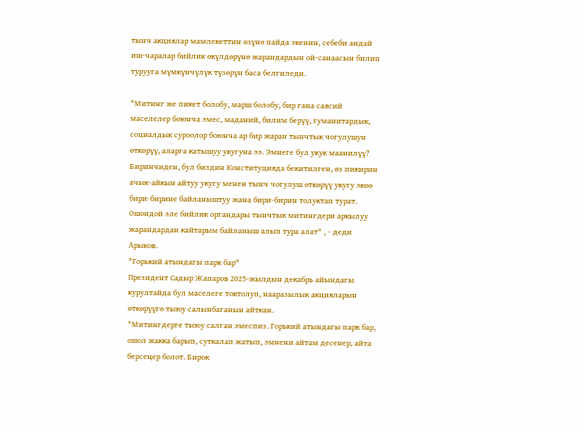тынч акциялар мамлекеттин өзүнө пайда экенин, себеби андай иш-чаралар бийлик өкүлдөрүнө жарандардын ой-санаасын билип турууга мүмкүнчүлүк түзөрүн баса белгиледи.

"Митинг же пикет болобу, марш болобу, бир гана саясий маселелер боюнча эмес, маданий, билим берүү, гуманитардык, социалдык суроолор боюнча ар бир жаран тынчтык чогулушун өткөрүү, аларга катышуу укугуна ээ. Эмнеге бул укук маанилүү? Биринчиден, бул биздин Конституцияда бекитилген, өз пикирин ачык-айкын айтуу укугу менен тынч чогулуш өткөрүү укугу экөө бири-бирине байланыштуу жана бири-бирин толуктап турат. Ошондой эле бийлик органдары тынчтык митингдери аркылуу жарандардан кайтарым байланыш алып тура алат" , - деди Арыков.
"Горький атындагы парк бар"
Президент Садыр Жапаров 2025-жылдын декабрь айындагы курултайда бул маселеге токтолуп, нааразылык акцияларын өткөрүүгө тыюу салынбаганын айткан.
"Митингдерге тыюу салган эмеспиз. Горький атындагы парк бар, ошол жакка барып, суткалап жатып, эмнени айтам десенер, айта берсеңер болот. Бирок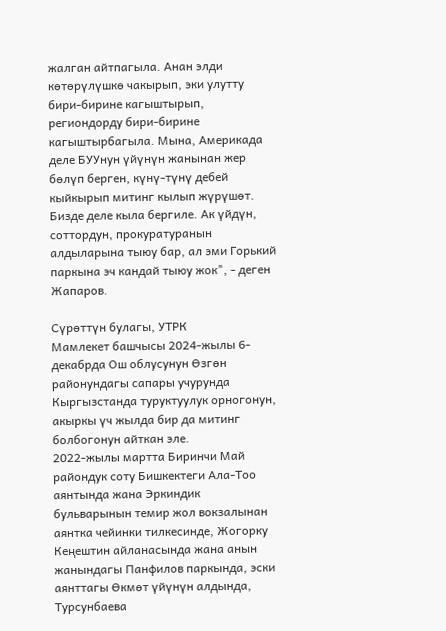жалган айтпагыла. Анан элди көтөрүлүшкө чакырып, эки улутту бири-бирине кагыштырып, региондорду бири-бирине кагыштырбагыла. Мына, Америкада деле БУУнун үйүнүн жанынан жер бөлүп берген, күнү-түнү дебей кыйкырып митинг кылып жүрүшөт. Бизде деле кыла бергиле. Ак үйдүн, соттордун, прокуратуранын алдыларына тыюу бар, ал эми Горький паркына эч кандай тыюу жок", - деген Жапаров.

Сүрөттүн булагы, УТРК
Мамлекет башчысы 2024-жылы 6-декабрда Ош облусунун Өзгөн районундагы сапары учурунда Кыргызстанда туруктуулук орногонун, акыркы үч жылда бир да митинг болбогонун айткан эле.
2022-жылы мартта Биринчи Май райондук соту Бишкектеги Ала-Тоо аянтында жана Эркиндик бульварынын темир жол вокзалынан аянтка чейинки тилкесинде, Жогорку Кеңештин айланасында жана анын жанындагы Панфилов паркында, эски аянттагы Өкмөт үйүнүн алдында, Турсунбаева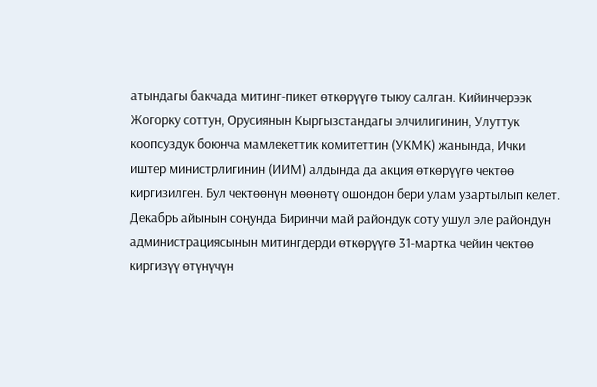атындагы бакчада митинг-пикет өткөрүүгө тыюу салган. Кийинчерээк Жогорку соттун, Орусиянын Кыргызстандагы элчилигинин, Улуттук коопсуздук боюнча мамлекеттик комитеттин (УКМК) жанында, Ички иштер министрлигинин (ИИМ) алдында да акция өткөрүүгө чектөө киргизилген. Бул чектөөнүн мөөнөтү ошондон бери улам узартылып келет.
Декабрь айынын соңунда Биринчи май райондук соту ушул эле райондун администрациясынын митингдерди өткөрүүгө 31-мартка чейин чектөө киргизүү өтүнүчүн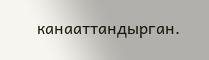канааттандырган.